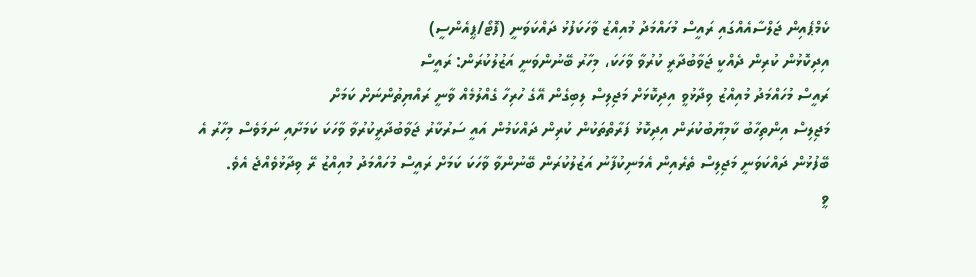ކެމްޕެއިން ޖަލްސާއެއްގައި ރައީސް މުހައްމަދު މުއިއްޒު ވާހަކަފުޅު ދައްކަވަނީ (ފޮޓޯ/ޕީއެންސީ)
އިދިކޮޅުން ކުރިން ދެއްކީ ޖަވާބުދާރީ ކުރުވާ ވާހަކަ، މިހާރު ބޭނުންވަނީ އަޒުލުކުރަން: ރައީސް
ރައީސް މުހައްމަދު މުއިއްޒު ވިދާޅުވީ އިދިކޮޅަށް މަޖިލިސް ލިބިގެން އޭގެ ހުރިހާ ގެއްލުމެއް ވާނީ ރައްޔިތުންނަށް ކަމަށް
މަޖިލިސް އިންތިހާބު ކާމިޔާބުކުރަން އިދިކޮޅު ފަރާތްތަކުން ކުރިން ދައްކަމުން އައީ ސަރުކާރު ޖަވާބުދާރީކުރުވާ ވާހަކަ ކަމަށާއި ނަމަވެސް މިހާރު އެ ބޭފުޅުން ދައްކަވަނީ މަޖިލިސް ތެރެއިން އެމަނިކުފާނު އަޒުލުކުރަން ބޭނުންވާ ވާހަކަ ކަމަށް ރައީސް މުހައްމަދު މުއިއްޒު ރޭ ވިދާޅުވެއްޖެ އެވެ.
ވީ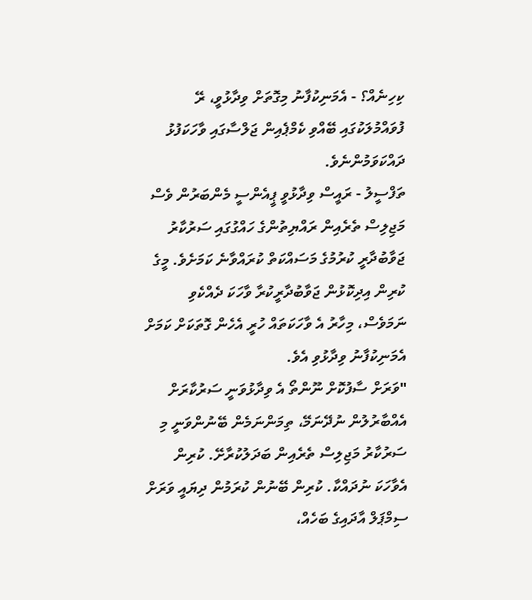ކިހިނެއް؟ - އެމަނިކުފާނު މިގޮތަށް ވިދާޅުވީ، ރޭ ފުވައްމުލަކުގައި ބޭއްވި ކެމްޕެއިން ޖަލްސާގައި ވާހަކަފުޅު ދައްކަވަމުންނެވެ.
ތަފްސީލު - ރައީސް ވިދާޅުވީ ޕީއެންސީ މެންބަރުން ވެސް މަޖިލިސް ތެރެއިން ރައްޔިތުންގެ ހައްގުގައި ސަރުކާރު ޖަވާބުދާރީ ކުރުމުގެ މަސައްކަތް ކުރައްވާނެ ކަމަށެވެ. މީގެ ކުރިން އިދިކޮޅުން ޖަވާބުދާރީކުރާ ވާހަކަ ދެއްކެވި ނަމަވެސް، މިހާރު އެ ވާހަކަތައް ހުރީ އެހެން ގޮތަކަށް ކަމަށް އެމަނިކުފާނު ވިދާޅުވި އެވެ.
"ވަރަށް ސާފުކޮށް ނޫންތޯ އެ ވިދާޅުވަނީ ސަރުކާރަށް އެއްބާރުލުން ނުދޭނަމޭ، ތިމަންނަމެން ބޭނުންވަނީ މި ސަރުކާރު މަޖިލިސް ތެރެއިން ބަދަލުކުރާށޭ. ކުރިން އެވާހަކަ ނުދައްކާ. ކުރިން ބޭނުން ކުރަމުން ދިޔައީ ވަރަށް ސިމްޕަލް އާދައިގެ ބަހެއް،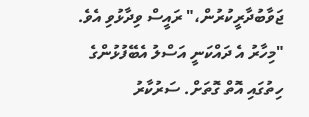ޖަވާބުދާރީކުރުން،" ރައީސް ވިދާޅުވި އެވެ.
"މިހާރު އެ ދައްކަނީ އަސްލު އެބޭފުޅުންގެ ހިތުގައި އޮތް ގޮތަށް. ސަރުކާރު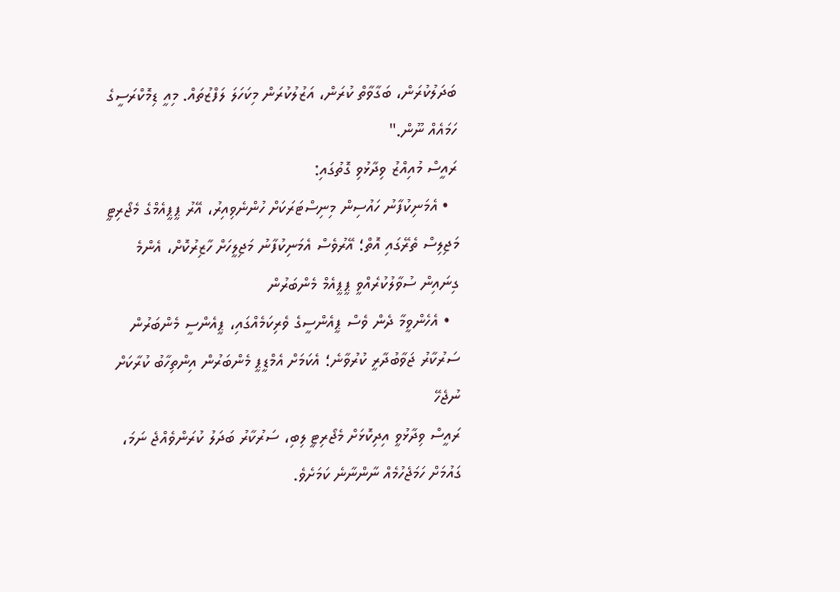ބަދަލުކުރަން، ބަގާވާތް ކުރަން، އަޒުލުކުރަން މިކަހަލަ ލަފްޒުތައް. މިއީ ޑިމޮކްރަސީގެ ހަމައެއް ނޫން."
ރައީސް މުއިއްޒު ވިދާޅުވި ގޮތުގައި:
  • އެމަނިކުފާނު ހައުސިން މިނިސްޓަރަކަށް ހުންނެވިއިރު، އޭރު ޕީޕީއެމްގެ މެޖޯރިޓީ މަޖިލިސް ތެރޭގައި އޮތް؛ އޭރުވެސް އެމަނިކުފާނު މަޖިލީހަށް ހާޒިރުކޮށް، އެންމެ ގިނައިން ސުވާލުކުރެއްވީ ޕީޕީއެމް މެންބަރުން
  • އެހެންވީމާ ދެން ވެސް ޕީއެންސީގެ ވެރިކަމެއްގައި، ޕީއެންސީ މެންބަރުން ސަރުކާރު ޖަވާބުދާރީ ކުރުވާނެ؛ އެކަމަށް އެމްޑީޕީ މެންބަރުން އިންތިހާބު ކުރާކަށް ނުޖެހޭ
ރައީސް ވިދާޅުވީ އިދިކޮޅަށް މެޖޯރިޓީ ލިބި، ސަރުކާރު ބަދަލު ކުރަންވެއްޖެ ނަމަ، ގައުމަށް ހަމަޖެހުމެއް ނާންނާނެ ކަމަށެވެ.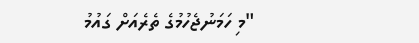"މި ހަމަނުޖެހުމުގެ ތެރެއަށް ގައުމު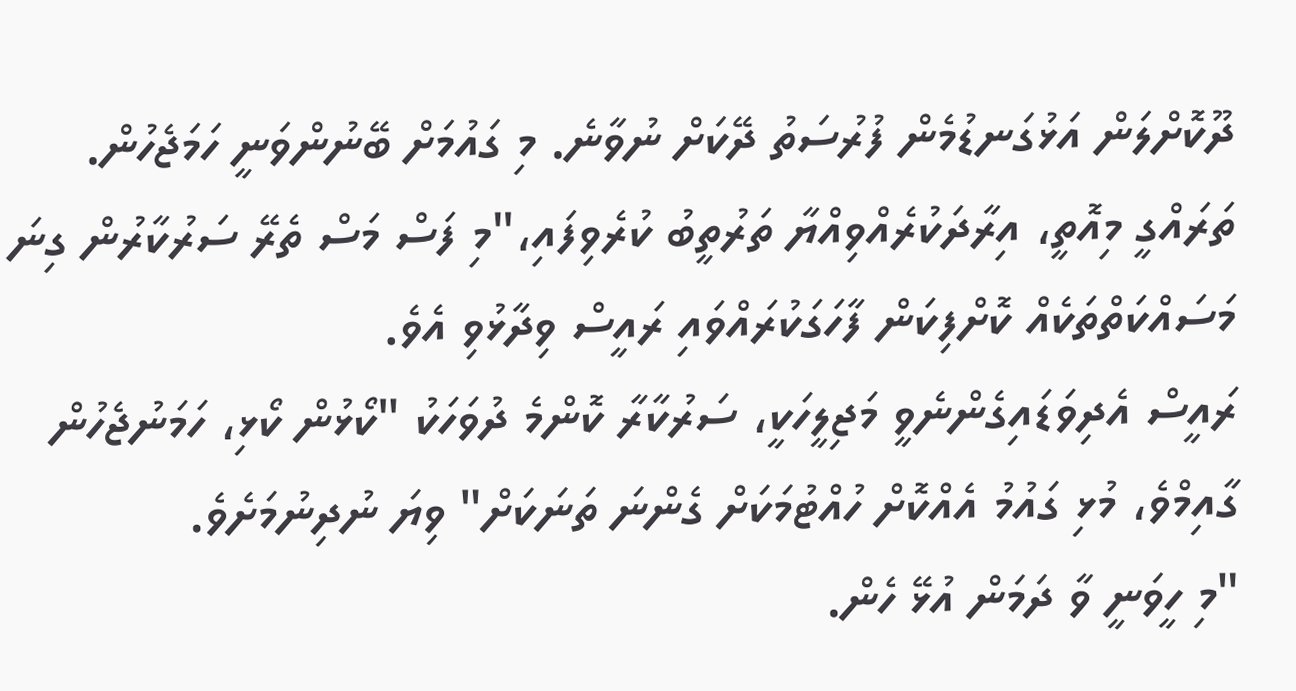ދޫކޮށްލަން އަޅުގަނޑުމެން ފުރުސަތު ދޭކަށް ނުވާނެ. މި ގައުމަށް ބޭނުންވަނީ ހަމަޖެހުން. ތަރައްގީ މިއޮތީ، އިރާދަކުރެއްވިއްޔާ ތަރުތީބު ކުރެވިފައި،"މި ފަސް މަސް ތެރޭ ސަރުކާރުން ގިނަ މަސައްކަތްތަކެއް ކޮށްފިކަން ފާހަގަކުރައްވައި ރައީސް ވިދާޅުވި އެވެ.
ރައީސް އެދިވަޑައިގެންނެވީ މަޖިލީހަކީ، ސަރުކާރާ ކޮންމެ ދުވަހަކު "ކޯޅުން ކޯޅި، ހަމަނުޖެހުން ގާއިމްވެ، މުޅި ގައުމު އެއްކޮށް ހުއްޓުމަކަށް ގެންނަ ތަނަކަށް" ވިޔަ ނުދިނުމަށެވެ.
"މި ހީވަނީ ވާ ދަމަން އުޅޭ ހެން.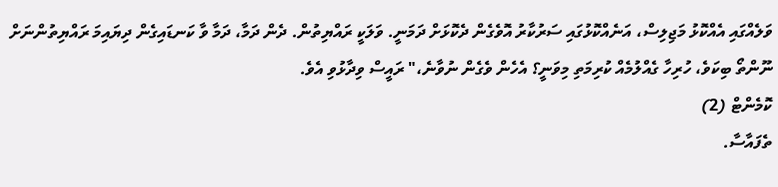ވަލެއްގައި އެއްކޮޅު މަޖިލިސް، އަނެއްކޮޅުގައި ސަރުކާރު އޮވެގެން ދެކޮޅަށް ދަމަނީ. ވަލަކީ ރައްޔިތުން. ދެން ދަމާ، ދަމާ ވާ ކަނޑައިގެން ދިޔައިމަ ރައްޔިތުންނަށް ނޫންތޯ ބިކަވެ، ހުރިހާ ގެއްލުމެއް ކުރިމަތި މިވަނީ؟ އެހެން ވެގެން ނުވާނެ،" ރައީސް ވިދާޅުވި އެވެ.
ކޮމެންޓް (2)
ތެފައާސާ.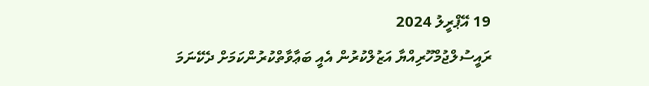19 އޭޕްރީލު 2024
ރައީސުލްޖުމްހޫރިއްޔާ އަޒުލްކުރުން އެއީ ބަޢާވާތްކުރުންކަމަށް ދެކޭނަމަ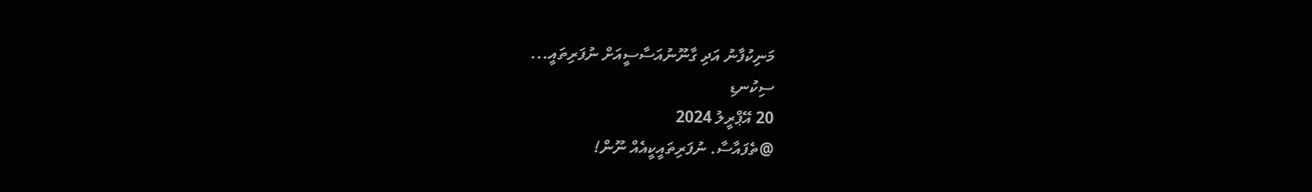މަނިކުފާނު އަދި ގާނޫނުއަސާސީއަށް ނުފަރިތައީ...
ސިކުނޑި
20 އޭޕްރީލު 2024
@ތެފައާސާ. ނުފަރިތައީކީއެއް ނޫން!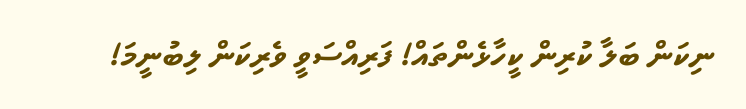ނިކަން ބަލާ ކުރިން ކީހާޅެންތައް! ފަރިއްސަވީ ވެރިކަން ލިބުނީމަ!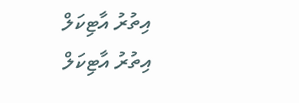އިތުރު އާޓިކަލް
އިތުރު އާޓިކަލް